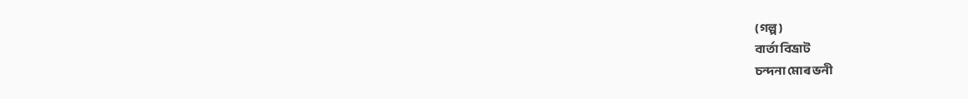(গল্প)
বাৰ্তা বিভ্ৰাট
চন্দনা মোৰ ভনী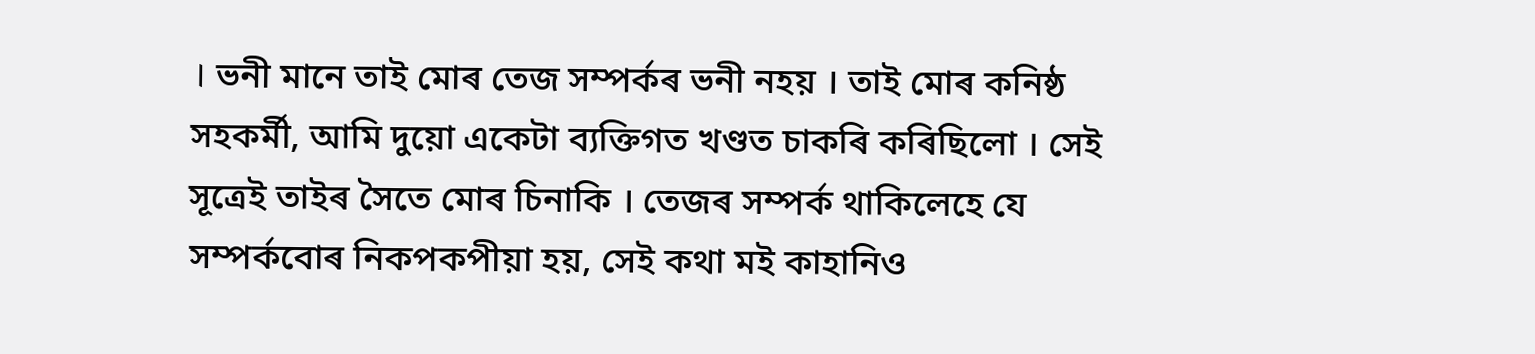। ভনী মানে তাই মোৰ তেজ সম্পৰ্কৰ ভনী নহয় । তাই মোৰ কনিষ্ঠ সহকৰ্মী, আমি দুয়ো একেটা ব্যক্তিগত খণ্ডত চাকৰি কৰিছিলো । সেই সূত্ৰেই তাইৰ সৈতে মোৰ চিনাকি । তেজৰ সম্পৰ্ক থাকিলেহে যে সম্পৰ্কবোৰ নিকপকপীয়া হয়, সেই কথা মই কাহানিও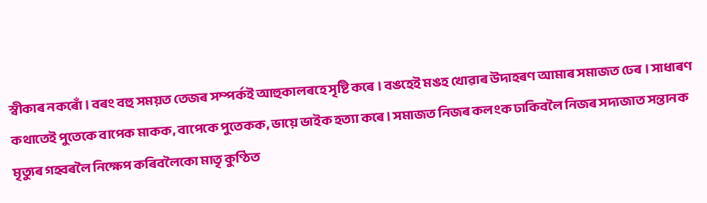স্বীকাৰ নকৰোঁ । বৰং বহু সময়ত তেজৰ সম্পৰ্কই আহুকালৰহে সৃষ্টি কৰে । বঙহেই মঙহ খোৱাৰ উদাহৰণ আমাৰ সমাজত ঢেৰ । সাধাৰণ কথাতেই পুতেকে বাপেক মাকক, বাপেকে পুতেকক, ভায়ে ভাইক হত্যা কৰে । সমাজত নিজৰ কলংক ঢাকিবলৈ নিজৰ সদ্যজাত সন্তানক মৃত্যুৰ গহ্বৰলৈ নিক্ষেপ কৰিবলৈকো মাতৃ কুণ্ঠিত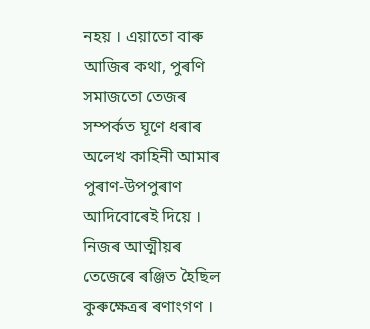নহয় । এয়াতো বাৰু আজিৰ কথা, পুৰণি সমাজতো তেজৰ সম্পৰ্কত ঘূণে ধৰাৰ অলেখ কাহিনী আমাৰ পুৰাণ-উপপুৰাণ আদিবোৰেই দিয়ে । নিজৰ আত্মীয়ৰ তেজেৰে ৰঞ্জিত হৈছিল কুৰুক্ষেত্ৰৰ ৰণাংগণ ।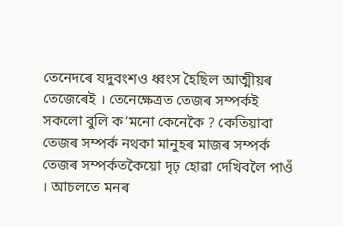তেনেদৰে যদুবংশও ধ্বংস হৈছিল আত্মীয়ৰ তেজেৰেই । তেনেক্ষেত্ৰত তেজৰ সম্পৰ্কই সকলো বুলি ক’মনো কেনেকৈ ? কেতিয়াবা তেজৰ সম্পৰ্ক নথকা মানুহৰ মাজৰ সম্পৰ্ক তেজৰ সম্পৰ্কতকৈয়ো দৃঢ় হোৱা দেখিবলৈ পাওঁ । আচলতে মনৰ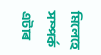মিলেহে সম্পৰ্ক এটাৰ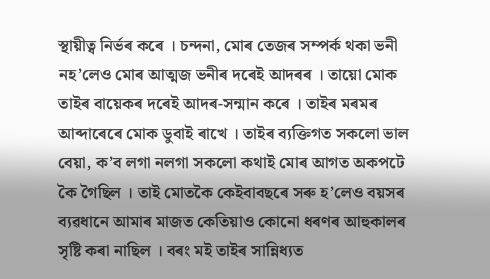স্থায়ীত্ব নিৰ্ভৰ কৰে । চন্দনা, মোৰ তেজৰ সম্পৰ্ক থকা ভনী নহ’লেও মোৰ আত্মজ ভনীৰ দৰেই আদৰৰ । তায়ো মোক তাইৰ বায়েকৰ দৰেই আদৰ-সন্মান কৰে । তাইৰ মৰমৰ আব্দাৰেৰে মোক ডুবাই ৰাখে । তাইৰ ব্যক্তিগত সকলো ভাল বেয়া, ক’ব লগা নলগা সকলো কথাই মোৰ আগত অকপটে কৈ গৈছিল । তাই মোতকৈ কেইবাবছৰে সৰু হ’লেও বয়সৰ ব্যৱধানে আমাৰ মাজত কেতিয়াও কোনো ধৰণৰ আহুকালৰ সৃষ্টি কৰা নাছিল । বৰং মই তাইৰ সান্নিধ্যত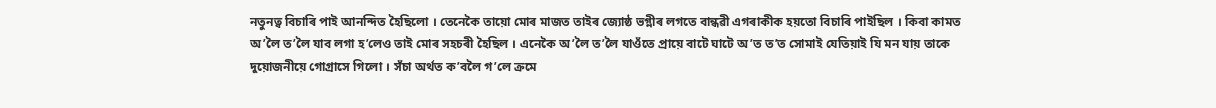নতুনত্ব বিচাৰি পাই আনন্দিত হৈছিলো । তেনেকৈ তায়ো মোৰ মাজত তাইৰ জ্যোষ্ঠ ভগ্নীৰ লগতে বান্ধৱী এগৰাকীক হয়তো বিচাৰি পাইছিল । কিবা কামত অ’লৈ ত’লৈ যাব লগা হ’লেও তাই মোৰ সহচৰী হৈছিল । এনেকৈ অ’লৈ ত’লৈ যাওঁতে প্ৰায়ে বাটে ঘাটে অ’ত ত’ত সোমাই যেতিয়াই যি মন যায় তাকে দুয়োজনীয়ে গোগ্ৰাসে গিলো । সঁচা অৰ্থত ক’বলৈ গ’লে ক্ৰমে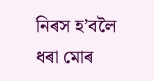নিৰস হ’বলৈ ধৰা মোৰ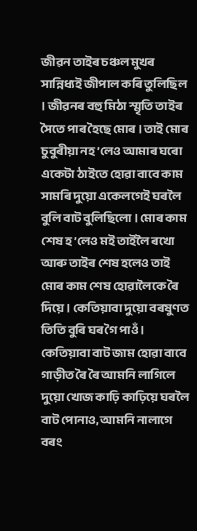জীৱন তাইৰ চঞ্চল মুখৰ সান্নিধ্যই জীপাল কৰি তুলিছিল । জীৱনৰ বহু মিঠা স্মৃতি তাইৰ সৈতে পাৰ হৈছে মোৰ । তাই মোৰ চুবুৰীয়া নহ’লেও আমাৰ ঘৰো একেটা ঠাইতে হোৱা বাবে কাম সামৰি দুয়ো একেলগেই ঘৰলৈ বুলি বাট বুলিছিলো । মোৰ কাম শেষ হ’লেও মই তাইলৈ ৰখো আৰু তাইৰ শেষ হলেও তাই মোৰ কাম শেষ হোৱালৈকে ৰৈ দিয়ে । কেতিয়াবা দুয়ো বৰষুণত তিতি বুৰি ঘৰ গৈ পাওঁ । কেতিয়াবা বাট জাম হোৱা বাবে গাড়ীত ৰৈ ৰৈ আমনি লাগিলে দুয়ো খোজ কাঢ়ি কাঢ়িয়ে ঘৰলৈ বাট পোনাও, আমনি নালাগে বৰং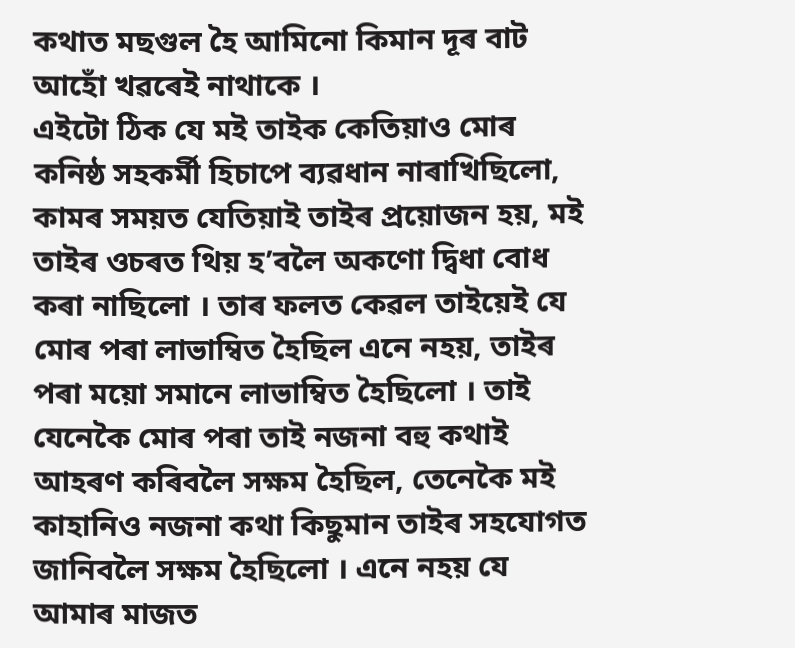কথাত মছগুল হৈ আমিনো কিমান দূৰ বাট আহোঁ খৱৰেই নাথাকে ।
এইটো ঠিক যে মই তাইক কেতিয়াও মোৰ কনিষ্ঠ সহকৰ্মী হিচাপে ব্যৱধান নাৰাখিছিলো, কামৰ সময়ত যেতিয়াই তাইৰ প্ৰয়োজন হয়, মই তাইৰ ওচৰত থিয় হ’বলৈ অকণো দ্বিধা বোধ কৰা নাছিলো । তাৰ ফলত কেৱল তাইয়েই যে মোৰ পৰা লাভাম্বিত হৈছিল এনে নহয়, তাইৰ পৰা ময়ো সমানে লাভাম্বিত হৈছিলো । তাই যেনেকৈ মোৰ পৰা তাই নজনা বহু কথাই আহৰণ কৰিবলৈ সক্ষম হৈছিল, তেনেকৈ মই কাহানিও নজনা কথা কিছুমান তাইৰ সহযোগত জানিবলৈ সক্ষম হৈছিলো । এনে নহয় যে আমাৰ মাজত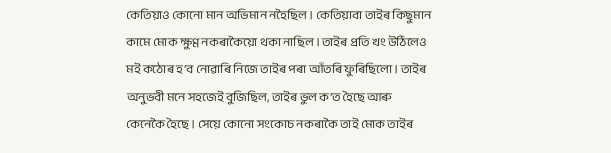কেতিয়াও কোনো মান অভিমান নহৈছিল । কেতিয়াবা তাইৰ কিছুমান কামে মোক ক্ষুণ্ণ নকৰাকৈয়ো থকা নাছিল । তাইৰ প্ৰতি খং উঠিলেও মই কঠোৰ হ’ব নোৱাৰি নিজে তাইৰ পৰা আঁতৰি ফুৰিছিলো । তাইৰ অনুভবী মনে সহজেই বুজিছিল, তাইৰ ভুল ক’ত হৈছে আৰু কেনেকৈ হৈছে । সেয়ে কোনো সংকোচ নকৰাকৈ তাই মোক তাইৰ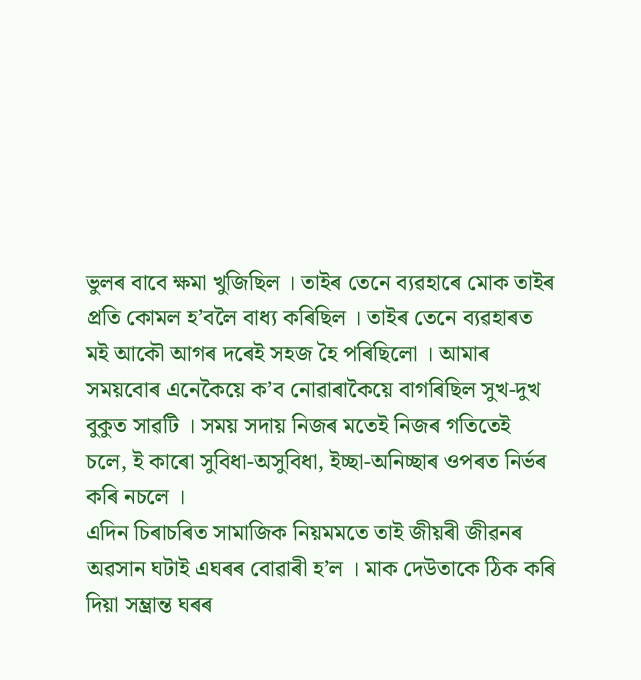ভুলৰ বাবে ক্ষমা খুজিছিল । তাইৰ তেনে ব্যৱহাৰে মোক তাইৰ প্ৰতি কোমল হ’বলৈ বাধ্য কৰিছিল । তাইৰ তেনে ব্যৱহাৰত মই আকৌ আগৰ দৰেই সহজ হৈ পৰিছিলো । আমাৰ সময়বোৰ এনেকৈয়ে ক’ব নোৱাৰাকৈয়ে বাগৰিছিল সুখ-দুখ বুকুত সাৱটি । সময় সদায় নিজৰ মতেই নিজৰ গতিতেই চলে, ই কাৰো সুবিধা-অসুবিধা, ইচ্ছা-অনিচ্ছাৰ ওপৰত নিৰ্ভৰ কৰি নচলে ।
এদিন চিৰাচৰিত সামাজিক নিয়মমতে তাই জীয়ৰী জীৱনৰ অৱসান ঘটাই এঘৰৰ বোৱাৰী হ’ল । মাক দেউতাকে ঠিক কৰি দিয়া সম্ভ্ৰান্ত ঘৰৰ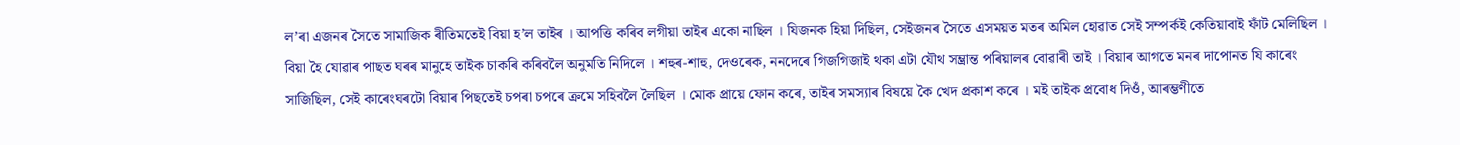ল’ৰা এজনৰ সৈতে সামাজিক ৰীতিমতেই বিয়া হ’ল তাইৰ । আপত্তি কৰিব লগীয়া তাইৰ একো নাছিল । যিজনক হিয়া দিছিল, সেইজনৰ সৈতে এসময়ত মতৰ অমিল হোৱাত সেই সম্পৰ্কই কেতিয়াবাই ফাঁট মেলিছিল । বিয়া হৈ যোৱাৰ পাছত ঘৰৰ মানুহে তাইক চাকৰি কৰিবলৈ অনুমতি নিদিলে । শহুৰ-শাহু, দেওৰেক, ননদেৰে গিজগিজাই থকা এটা যৌথ সম্ভ্ৰান্ত পৰিয়ালৰ বোৱাৰী তাই । বিয়াৰ আগতে মনৰ দাপোনত যি কাৰেং সাজিছিল, সেই কাৰেংঘৰটো বিয়াৰ পিছতেই চপৰা চপৰে ক্ৰমে সহিবলৈ লৈছিল । মোক প্ৰায়ে ফোন কৰে, তাইৰ সমস্যাৰ বিষয়ে কৈ খেদ প্ৰকাশ কৰে । মই তাইক প্ৰবোধ দিওঁ, আৰম্ভণীতে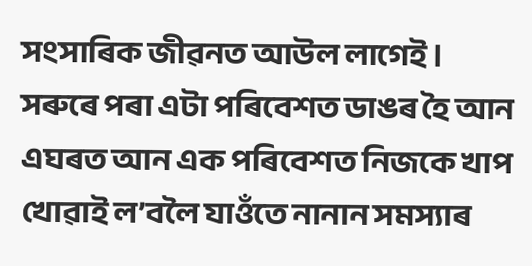সংসাৰিক জীৱনত আউল লাগেই । সৰুৰে পৰা এটা পৰিবেশত ডাঙৰ হৈ আন এঘৰত আন এক পৰিবেশত নিজকে খাপ খোৱাই ল’বলৈ যাওঁতে নানান সমস্যাৰ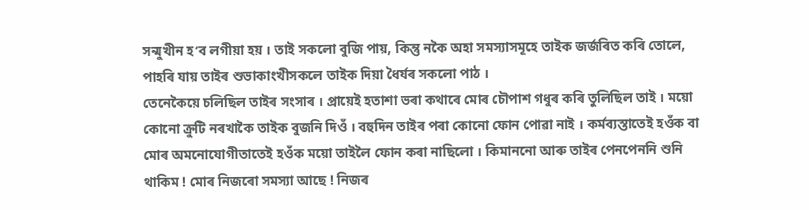সন্মুখীন হ’ব লগীয়া হয় । তাই সকলো বুজি পায়, কিন্তু নকৈ অহা সমস্যাসমূহে তাইক জৰ্জৰিত কৰি তোলে, পাহৰি যায় তাইৰ শুভাকাংখীসকলে তাইক দিয়া ধৈৰ্যৰ সকলো পাঠ ।
তেনেকৈয়ে চলিছিল তাইৰ সংসাৰ । প্ৰায়েই হতাশা ভৰা কথাৰে মোৰ চৌপাশ গধুৰ কৰি তুলিছিল তাই । ময়ো কোনো ক্ৰুটি নৰখাকৈ তাইক বুজনি দিওঁ । বহুদিন তাইৰ পৰা কোনো ফোন পোৱা নাই । কৰ্মব্যস্তাতেই হওঁক বা মোৰ অমনোযোগীতাতেই হওঁক ময়ো তাইলৈ ফোন কৰা নাছিলো । কিমাননো আৰু তাইৰ পেনপেননি শুনি থাকিম ! মোৰ নিজৰো সমস্যা আছে ! নিজৰ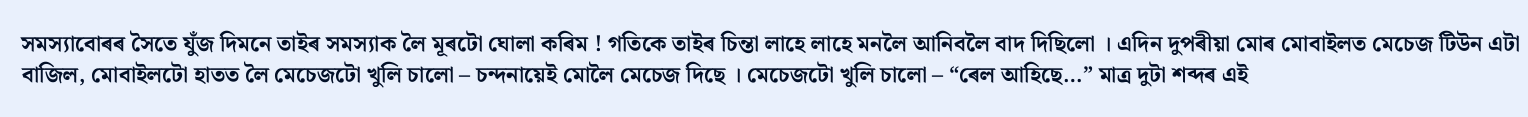সমস্যাবোৰৰ সৈতে যুঁজ দিমনে তাইৰ সমস্যাক লৈ মূৰটো ঘোলা কৰিম ! গতিকে তাইৰ চিন্তা লাহে লাহে মনলৈ আনিবলৈ বাদ দিছিলো । এদিন দুপৰীয়া মোৰ মোবাইলত মেচেজ টিউন এটা বাজিল, মোবাইলটো হাতত লৈ মেচেজটো খুলি চালো – চন্দনায়েই মোলৈ মেচেজ দিছে । মেচেজটো খুলি চালো – “ৰেল আহিছে…” মাত্ৰ দুটা শব্দৰ এই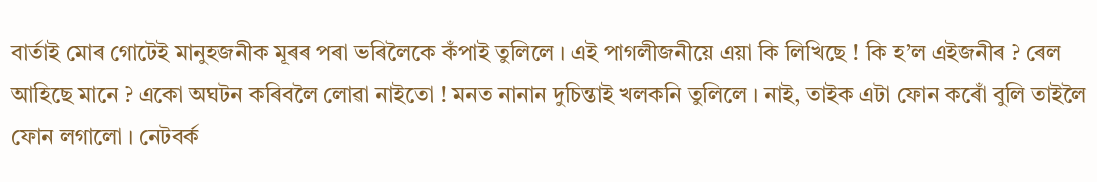বাৰ্তাই মোৰ গোটেই মানুহজনীক মূৰৰ পৰা ভৰিলৈকে কঁপাই তুলিলে । এই পাগলীজনীয়ে এয়া কি লিখিছে ! কি হ’ল এইজনীৰ ? ৰেল আহিছে মানে ? একো অঘটন কৰিবলৈ লোৱা নাইতো ! মনত নানান দুচিন্তাই খলকনি তুলিলে । নাই, তাইক এটা ফোন কৰোঁ বুলি তাইলৈ ফোন লগালো । নেটবৰ্ক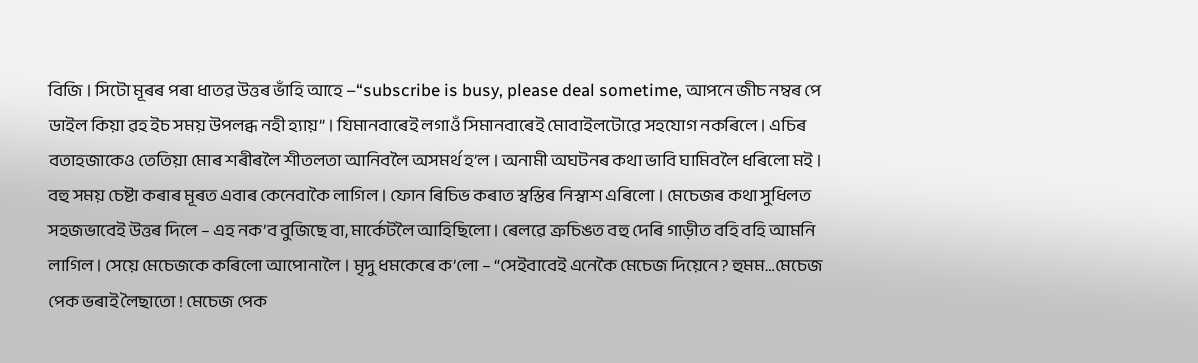বিজি । সিটো মূৰৰ পৰা ধাতৱ উত্তৰ ভাঁহি আহে –“subscribe is busy, please deal sometime, আপনে জীচ নম্বৰ পে ডাইল কিয়া ৱহ ইচ সময় উপলব্ধ নহী হ্যায়” । যিমানবাৰেই লগাওঁ সিমানবাৰেই মোবাইলটোৱে সহযোগ নকৰিলে । এচিৰ বতাহজাকেও তেতিয়া মোৰ শৰীৰলৈ শীতলতা আনিবলৈ অসমৰ্থ হ’ল । অনামী অঘটনৰ কথা ভাবি ঘামিবলৈ ধৰিলো মই । বহু সময় চেষ্টা কৰাৰ মূৰত এবাৰ কেনেবাকৈ লাগিল । ফোন ৰিচিভ কৰাত স্বস্তিৰ নিস্বাশ এৰিলো । মেচেজৰ কথা সুধিলত সহজভাবেই উত্তৰ দিলে – এহ নক’ব বুজিছে বা, মাৰ্কেটলৈ আহিছিলো । ৰেলৱে ক্ৰচিঙত বহু দেৰি গাড়ীত বহি বহি আমনি লাগিল । সেয়ে মেচেজকে কৰিলো আপোনালৈ । মৃদু ধমকেৰে ক’লো – “সেইবাবেই এনেকৈ মেচেজ দিয়েনে ? হুমম…মেচেজ পেক ভৰাই লৈছাতো ! মেচেজ পেক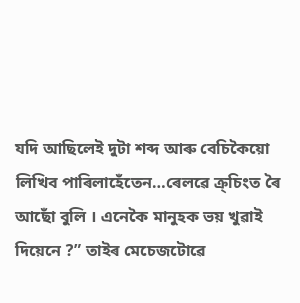যদি আছিলেই দুটা শব্দ আৰু বেচিকৈয়ো লিখিব পাৰিলাহেঁতেন…ৰেলৱে ক্ৰ্চিংত ৰৈ আছোঁ বুলি । এনেকৈ মানুহক ভয় খুৱাই দিয়েনে ?” তাইৰ মেচেজটোৱে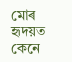মোৰ হৃদয়ত কেনে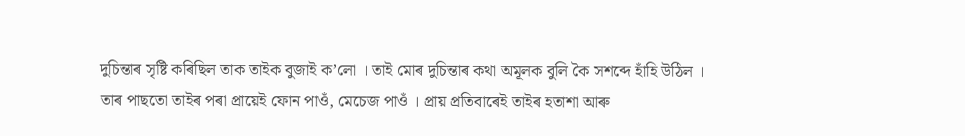দুচিন্তাৰ সৃষ্টি কৰিছিল তাক তাইক বুজাই ক’লো । তাই মোৰ দুচিন্তাৰ কথা অমূলক বুলি কৈ সশব্দে হাঁহি উঠিল ।
তাৰ পাছতো তাইৰ পৰা প্ৰায়েই ফোন পাওঁ, মেচেজ পাওঁ । প্ৰায় প্ৰতিবাৰেই তাইৰ হতাশা আৰু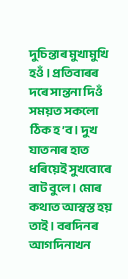দুচিন্তাৰ মুখামুখি হওঁ । প্ৰতিবাৰৰ দৰে সান্তনা দিওঁ সময়ত সকলো ঠিক হ’ব । দুখ যাতনাৰ হাত ধৰিয়েই সুখবোৰে বাট বুলে । মোৰ কথাত আস্বস্ত হয় তাই । বৰদিনৰ আগদিনাখন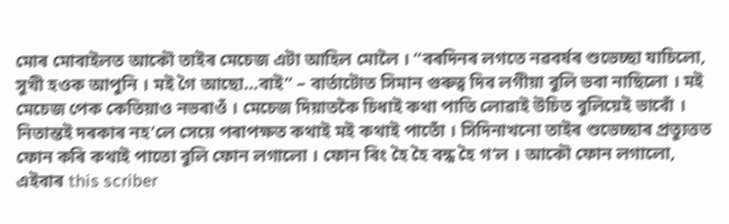মোৰ মোবাইলত আকৌ তাইৰ মেচেজ এটা আহিল মোলৈ । “বৰদিনৰ লগতে নৱবৰ্ষৰ শুভেচ্ছা যাচিলো, সুখী হওক আপুনি । মই গৈ আছো…বাই” – বাৰ্তাটোত সিমান গুৰুত্ব দিব লগীয়া বুলি ভবা নাছিলো । মই মেচেজ পেক কেতিয়াও নভৰাওঁ । মেচেজ দিয়াতকৈ চিধাই কথা পাতি লোৱাই উচিত বুলিয়েই ভাবোঁ । নিতান্তই দৰকাৰ নহ’লে সেয়ে পৰাপক্ষত কথাই মই কথাই পাতোঁ । সিদিনাখনো তাইৰ শুভেচ্ছাৰ প্ৰত্যুত্তত ফোন কৰি কথাই পাতো বুলি ফোন লগালো । ফোন ৰিং হৈ হৈ বন্ধ হৈ গ’ল । আকৌ ফোন লগালো, এইবাৰ this scriber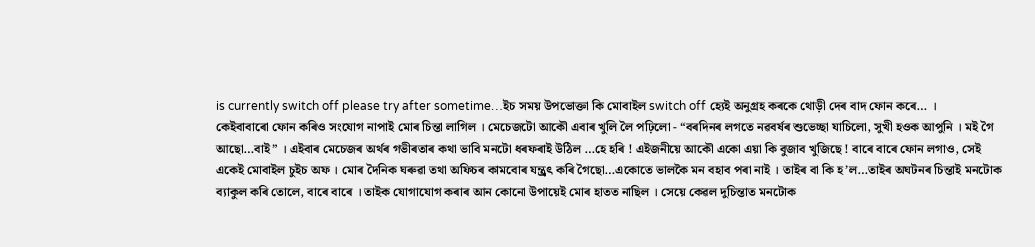is currently switch off please try after sometime…ইচ সময় উপভোক্তা কি মোবাইল switch off হ্যেই অনুগ্ৰহ কৰকে থোড়ী দেৰ বাদ ফোন কৰে… ।
কেইবাবাৰো ফোন কৰিও সংযোগ নাপাই মোৰ চিন্তা লাগিল । মেচেজটো আকৌ এবাৰ খুলি লৈ পঢ়িলো - “বৰদিনৰ লগতে নৱবৰ্ষৰ শুভেচ্ছা যাচিলো, সুখী হওক আপুনি । মই গৈ আছো…বাই” । এইবাৰ মেচেজৰ অৰ্থৰ গভীৰতাৰ কথা ভাবি মনটো ধৰফৰাই উঠিল …হে হৰি ! এইজনীয়ে আকৌ একো এয়া কি বুজাব খুজিছে ! বাৰে বাৰে ফোন লগাও, সেই একেই মোবাইল চুইচ অফ । মোৰ দৈনিক ঘৰুৱা তথা অফিচৰ কামবোৰ যন্ত্ৰ্ৱৎ কৰি গৈছো…একোতে ভালকৈ মন বহাব পৰা নাই । তাইৰ বা কি হ’ল…তাইৰ অঘটনৰ চিন্তাই মনটোক ব্যাকুল কৰি তোলে, বাৰে বাৰে । তাইক যোগাযোগ কৰাৰ আন কোনো উপায়েই মোৰ হাতত নাছিল । সেয়ে কেৱল দুচিন্তাত মনটোক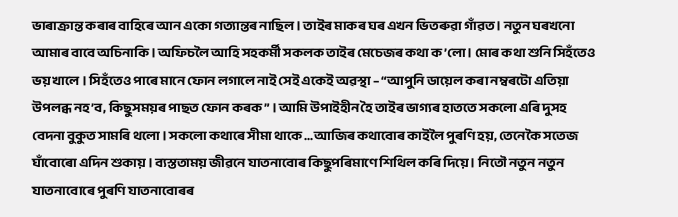ভাৰাক্ৰান্ত কৰাৰ বাহিৰে আন একো গত্যান্তৰ নাছিল । তাইৰ মাকৰ ঘৰ এখন ভিতৰুৱা গাঁৱত । নতুন ঘৰখনো আমাৰ বাবে অচিনাকি । অফিচলৈ আহি সহকৰ্মী সকলক তাইৰ মেচেজৰ কথা ক’লো । মোৰ কথা শুনি সিহঁতেও ভয় খালে । সিহঁতেও পাৰে মানে ফোন লগালে নাই সেই একেই অৱস্থা – “আপুনি ডায়েল কৰা নম্বৰটো এতিয়া উপলব্ধ নহ’ব, কিছুসময়ৰ পাছত ফোন কৰক” । আমি উপাইহীন হৈ তাইৰ ভাগ্যৰ হাততে সকলো এৰি দুসহ বেদনা বুকুত সামৰি থলো । সকলো কথাৰে সীমা থাকে …আজিৰ কথাবোৰ কাইলৈ পুৰণি হয়, তেনেকৈ সতেজ ঘাঁবোৰো এদিন শুকায় । ব্যস্ততাময় জীৱনে যাতনাবোৰ কিছুপৰিমাণে শিথিল কৰি দিয়ে । নিতৌ নতুন নতুন যাতনাবোৰে পুৰণি যাতনাবোৰৰ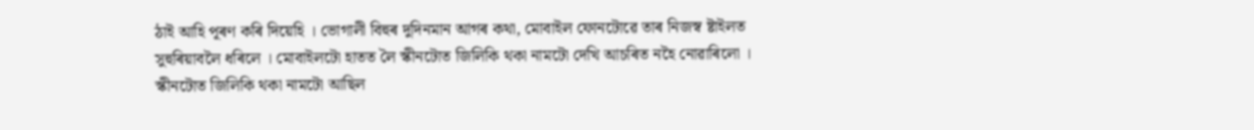ঠাই আহি পূৰণ কৰি দিয়েহি । ভোগালী বিহুৰ দুদিনমান আগৰ কথা, মোবাইল ফোনটোৱে তাৰ নিজস্ব ষ্টাইলত সুহুৰিয়াবলৈ ধৰিলে । মোবাইলটো হাতত লৈ স্কীনটোত জিলিকি থকা নামটো দেখি আচৰিত নহৈ নোৱাৰিলো । স্কীনটোত জিলিকি থকা নামটো আছিল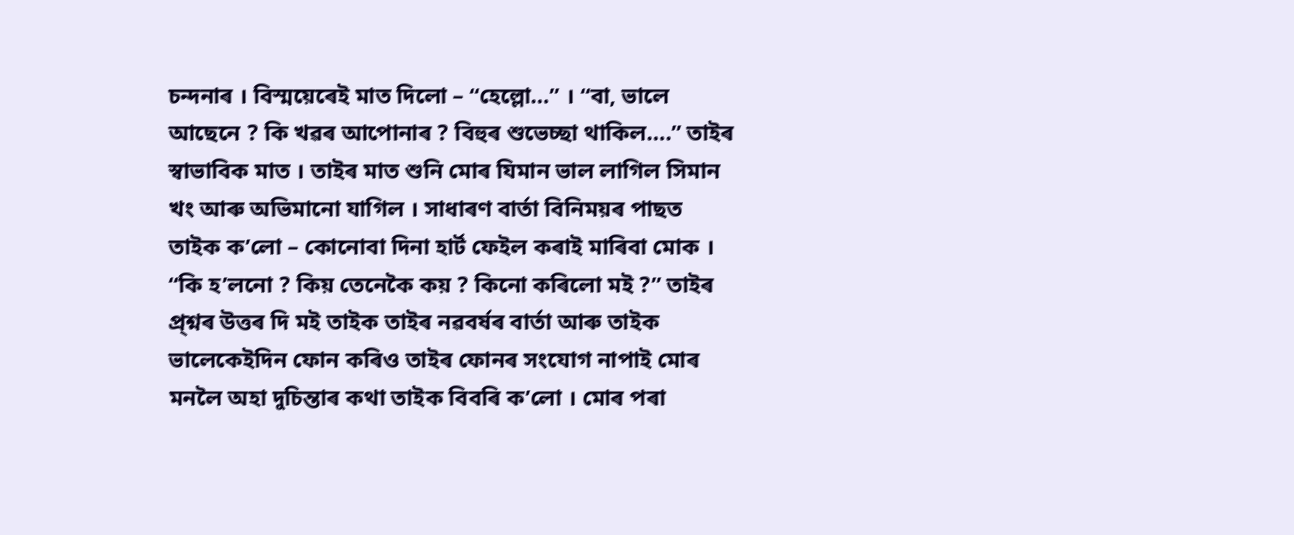চন্দনাৰ । বিস্ময়েৰেই মাত দিলো – “হেল্লো…” । “বা, ভালে আছেনে ? কি খৱৰ আপোনাৰ ? বিহুৰ শুভেচ্ছা থাকিল….” তাইৰ স্বাভাবিক মাত । তাইৰ মাত শুনি মোৰ যিমান ভাল লাগিল সিমান খং আৰু অভিমানো যাগিল । সাধাৰণ বাৰ্তা বিনিময়ৰ পাছত তাইক ক’লো – কোনোবা দিনা হাৰ্ট ফেইল কৰাই মাৰিবা মোক । “কি হ’লনো ? কিয় তেনেকৈ কয় ? কিনো কৰিলো মই ?” তাইৰ প্ৰ্শ্নৰ উত্তৰ দি মই তাইক তাইৰ নৱবৰ্ষৰ বাৰ্তা আৰু তাইক ভালেকেইদিন ফোন কৰিও তাইৰ ফোনৰ সংযোগ নাপাই মোৰ মনলৈ অহা দুচিন্তাৰ কথা তাইক বিবৰি ক’লো । মোৰ পৰা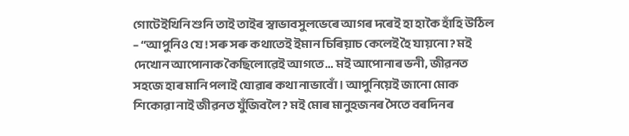গোটেইখিনি শুনি তাই তাইৰ স্বাভাবসুলভেৰে আগৰ দৰেই হা হাকৈ হাঁহি উঠিল – “আপুনিও যে ! সৰু সৰু কথাতেই ইমান চিৰিয়াচ কেলেই হৈ যায়নো ? মই দেখোন আপোনাক কৈছিলোৱেই আগতে… মই আপোনাৰ ভনী, জীৱনত সহজে হাৰ মানি পলাই যোৱাৰ কথা নাভাবোঁ । আপুনিয়েই জানো মোক শিকোৱা নাই জীৱনত যুঁজিবলৈ ? মই মোৰ মানুহজনৰ সৈতে বৰদিনৰ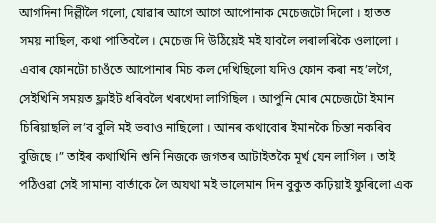আগদিনা দিল্লীলৈ গলো, যোৱাৰ আগে আগে আপোনাক মেচেজটো দিলো । হাতত সময় নাছিল, কথা পাতিবলৈ । মেচেজ দি উঠিয়েই মই যাবলৈ লৰালৰিকৈ ওলালো । এবাৰ ফোনটো চাওঁতে আপোনাৰ মিচ কল দেখিছিলো যদিও ফোন কৰা নহ’লগৈ, সেইখিনি সময়ত ফ্লাইট ধৰিবলৈ খৰখেদা লাগিছিল । আপুনি মোৰ মেচেজটো ইমান চিৰিয়াছলি ল’ব বুলি মই ভবাও নাছিলো । আনৰ কথাবোৰ ইমানকৈ চিন্তা নকৰিব বুজিছে ।” তাইৰ কথাখিনি শুনি নিজকে জগতৰ আটাইতকৈ মূৰ্খ যেন লাগিল । তাই পঠিওৱা সেই সামান্য বাৰ্তাকে লৈ অযথা মই ভালেমান দিন বুকুত কঢ়িয়াই ফুৰিলো এক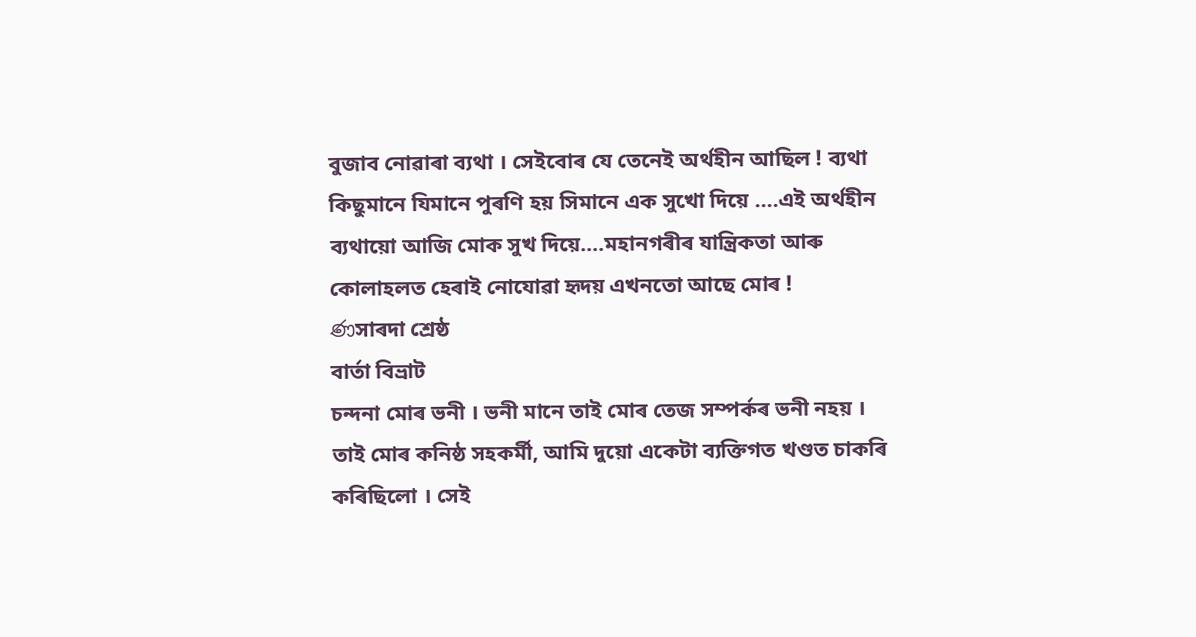বুজাব নোৱাৰা ব্যথা । সেইবোৰ যে তেনেই অৰ্থহীন আছিল ! ব্যথা কিছুমানে যিমানে পুৰণি হয় সিমানে এক সুখো দিয়ে ….এই অৰ্থহীন ব্যথায়ো আজি মোক সুখ দিয়ে….মহানগৰীৰ যান্ত্ৰিকতা আৰু কোলাহলত হেৰাই নোযোৱা হৃদয় এখনতো আছে মোৰ !
ණসাৰদা শ্ৰেষ্ঠ
বাৰ্তা বিভ্ৰাট
চন্দনা মোৰ ভনী । ভনী মানে তাই মোৰ তেজ সম্পৰ্কৰ ভনী নহয় । তাই মোৰ কনিষ্ঠ সহকৰ্মী, আমি দুয়ো একেটা ব্যক্তিগত খণ্ডত চাকৰি কৰিছিলো । সেই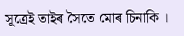সূত্ৰেই তাইৰ সৈতে মোৰ চিনাকি ।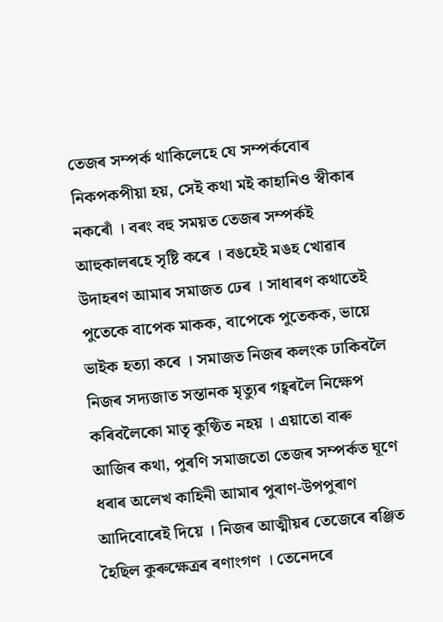তেজৰ সম্পৰ্ক থাকিলেহে যে সম্পৰ্কবোৰ নিকপকপীয়া হয়, সেই কথা মই কাহানিও স্বীকাৰ নকৰোঁ । বৰং বহু সময়ত তেজৰ সম্পৰ্কই আহুকালৰহে সৃষ্টি কৰে । বঙহেই মঙহ খোৱাৰ উদাহৰণ আমাৰ সমাজত ঢেৰ । সাধাৰণ কথাতেই পুতেকে বাপেক মাকক, বাপেকে পুতেকক, ভায়ে ভাইক হত্যা কৰে । সমাজত নিজৰ কলংক ঢাকিবলৈ নিজৰ সদ্যজাত সন্তানক মৃত্যুৰ গহ্বৰলৈ নিক্ষেপ কৰিবলৈকো মাতৃ কুণ্ঠিত নহয় । এয়াতো বাৰু আজিৰ কথা, পুৰণি সমাজতো তেজৰ সম্পৰ্কত ঘূণে ধৰাৰ অলেখ কাহিনী আমাৰ পুৰাণ-উপপুৰাণ আদিবোৰেই দিয়ে । নিজৰ আত্মীয়ৰ তেজেৰে ৰঞ্জিত হৈছিল কুৰুক্ষেত্ৰৰ ৰণাংগণ । তেনেদৰে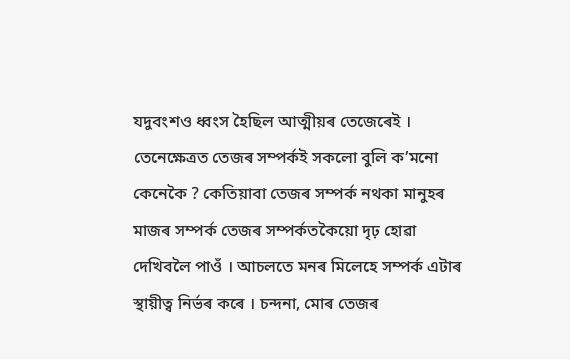যদুবংশও ধ্বংস হৈছিল আত্মীয়ৰ তেজেৰেই । তেনেক্ষেত্ৰত তেজৰ সম্পৰ্কই সকলো বুলি ক’মনো কেনেকৈ ? কেতিয়াবা তেজৰ সম্পৰ্ক নথকা মানুহৰ মাজৰ সম্পৰ্ক তেজৰ সম্পৰ্কতকৈয়ো দৃঢ় হোৱা দেখিবলৈ পাওঁ । আচলতে মনৰ মিলেহে সম্পৰ্ক এটাৰ স্থায়ীত্ব নিৰ্ভৰ কৰে । চন্দনা, মোৰ তেজৰ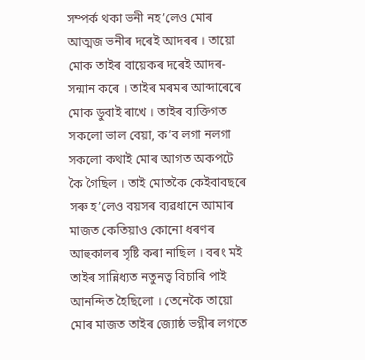সম্পৰ্ক থকা ভনী নহ’লেও মোৰ আত্মজ ভনীৰ দৰেই আদৰৰ । তায়ো মোক তাইৰ বায়েকৰ দৰেই আদৰ-সন্মান কৰে । তাইৰ মৰমৰ আব্দাৰেৰে মোক ডুবাই ৰাখে । তাইৰ ব্যক্তিগত সকলো ভাল বেয়া, ক’ব লগা নলগা সকলো কথাই মোৰ আগত অকপটে কৈ গৈছিল । তাই মোতকৈ কেইবাবছৰে সৰু হ’লেও বয়সৰ ব্যৱধানে আমাৰ মাজত কেতিয়াও কোনো ধৰণৰ আহুকালৰ সৃষ্টি কৰা নাছিল । বৰং মই তাইৰ সান্নিধ্যত নতুনত্ব বিচাৰি পাই আনন্দিত হৈছিলো । তেনেকৈ তায়ো মোৰ মাজত তাইৰ জ্যোষ্ঠ ভগ্নীৰ লগতে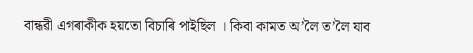বান্ধৱী এগৰাকীক হয়তো বিচাৰি পাইছিল । কিবা কামত অ’লৈ ত’লৈ যাব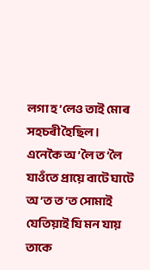লগা হ’লেও তাই মোৰ সহচৰী হৈছিল । এনেকৈ অ’লৈ ত’লৈ যাওঁতে প্ৰায়ে বাটে ঘাটে অ’ত ত’ত সোমাই যেতিয়াই যি মন যায় তাকে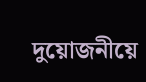দুয়োজনীয়ে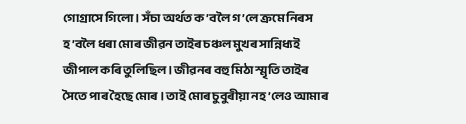গোগ্ৰাসে গিলো । সঁচা অৰ্থত ক’বলৈ গ’লে ক্ৰমে নিৰস হ’বলৈ ধৰা মোৰ জীৱন তাইৰ চঞ্চল মুখৰ সান্নিধ্যই জীপাল কৰি তুলিছিল । জীৱনৰ বহু মিঠা স্মৃতি তাইৰ সৈতে পাৰ হৈছে মোৰ । তাই মোৰ চুবুৰীয়া নহ’লেও আমাৰ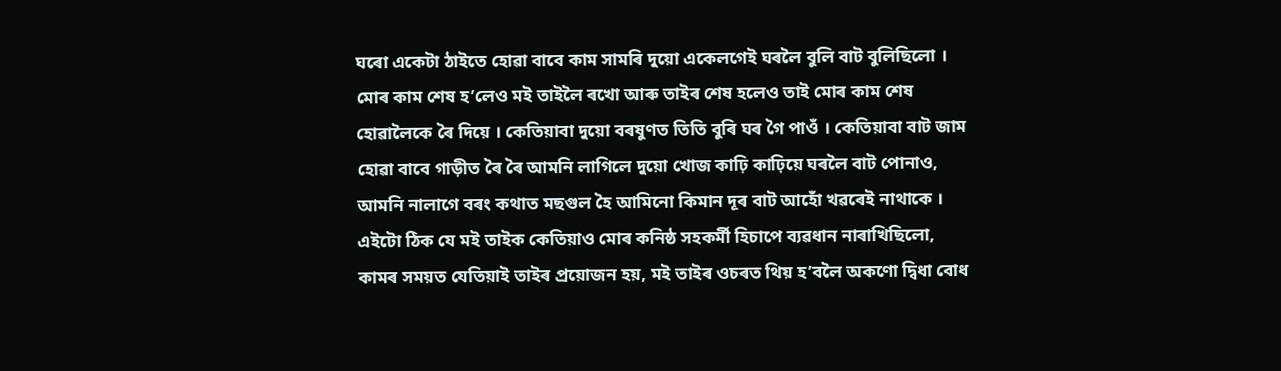ঘৰো একেটা ঠাইতে হোৱা বাবে কাম সামৰি দুয়ো একেলগেই ঘৰলৈ বুলি বাট বুলিছিলো । মোৰ কাম শেষ হ’লেও মই তাইলৈ ৰখো আৰু তাইৰ শেষ হলেও তাই মোৰ কাম শেষ হোৱালৈকে ৰৈ দিয়ে । কেতিয়াবা দুয়ো বৰষুণত তিতি বুৰি ঘৰ গৈ পাওঁ । কেতিয়াবা বাট জাম হোৱা বাবে গাড়ীত ৰৈ ৰৈ আমনি লাগিলে দুয়ো খোজ কাঢ়ি কাঢ়িয়ে ঘৰলৈ বাট পোনাও, আমনি নালাগে বৰং কথাত মছগুল হৈ আমিনো কিমান দূৰ বাট আহোঁ খৱৰেই নাথাকে ।
এইটো ঠিক যে মই তাইক কেতিয়াও মোৰ কনিষ্ঠ সহকৰ্মী হিচাপে ব্যৱধান নাৰাখিছিলো, কামৰ সময়ত যেতিয়াই তাইৰ প্ৰয়োজন হয়, মই তাইৰ ওচৰত থিয় হ’বলৈ অকণো দ্বিধা বোধ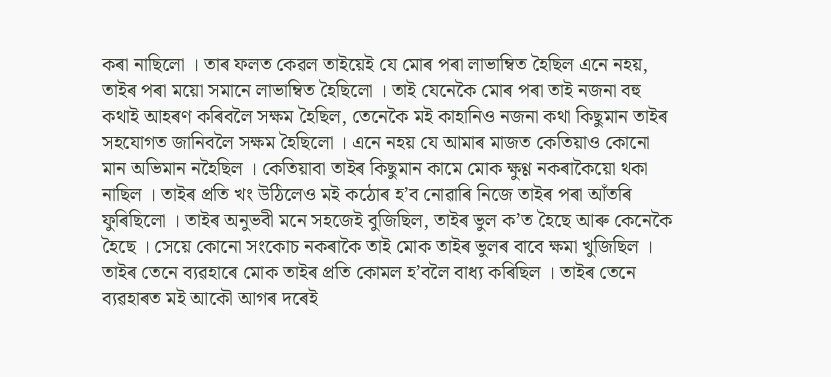কৰা নাছিলো । তাৰ ফলত কেৱল তাইয়েই যে মোৰ পৰা লাভাম্বিত হৈছিল এনে নহয়, তাইৰ পৰা ময়ো সমানে লাভাম্বিত হৈছিলো । তাই যেনেকৈ মোৰ পৰা তাই নজনা বহু কথাই আহৰণ কৰিবলৈ সক্ষম হৈছিল, তেনেকৈ মই কাহানিও নজনা কথা কিছুমান তাইৰ সহযোগত জানিবলৈ সক্ষম হৈছিলো । এনে নহয় যে আমাৰ মাজত কেতিয়াও কোনো মান অভিমান নহৈছিল । কেতিয়াবা তাইৰ কিছুমান কামে মোক ক্ষুণ্ণ নকৰাকৈয়ো থকা নাছিল । তাইৰ প্ৰতি খং উঠিলেও মই কঠোৰ হ’ব নোৱাৰি নিজে তাইৰ পৰা আঁতৰি ফুৰিছিলো । তাইৰ অনুভবী মনে সহজেই বুজিছিল, তাইৰ ভুল ক’ত হৈছে আৰু কেনেকৈ হৈছে । সেয়ে কোনো সংকোচ নকৰাকৈ তাই মোক তাইৰ ভুলৰ বাবে ক্ষমা খুজিছিল । তাইৰ তেনে ব্যৱহাৰে মোক তাইৰ প্ৰতি কোমল হ’বলৈ বাধ্য কৰিছিল । তাইৰ তেনে ব্যৱহাৰত মই আকৌ আগৰ দৰেই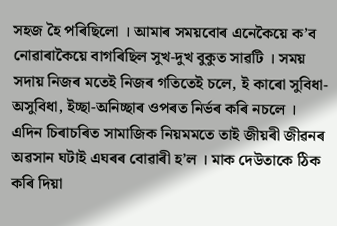সহজ হৈ পৰিছিলো । আমাৰ সময়বোৰ এনেকৈয়ে ক’ব নোৱাৰাকৈয়ে বাগৰিছিল সুখ-দুখ বুকুত সাৱটি । সময় সদায় নিজৰ মতেই নিজৰ গতিতেই চলে, ই কাৰো সুবিধা-অসুবিধা, ইচ্ছা-অনিচ্ছাৰ ওপৰত নিৰ্ভৰ কৰি নচলে ।
এদিন চিৰাচৰিত সামাজিক নিয়মমতে তাই জীয়ৰী জীৱনৰ অৱসান ঘটাই এঘৰৰ বোৱাৰী হ’ল । মাক দেউতাকে ঠিক কৰি দিয়া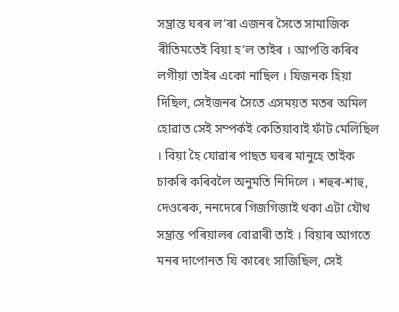সম্ভ্ৰান্ত ঘৰৰ ল’ৰা এজনৰ সৈতে সামাজিক ৰীতিমতেই বিয়া হ’ল তাইৰ । আপত্তি কৰিব লগীয়া তাইৰ একো নাছিল । যিজনক হিয়া দিছিল, সেইজনৰ সৈতে এসময়ত মতৰ অমিল হোৱাত সেই সম্পৰ্কই কেতিয়াবাই ফাঁট মেলিছিল । বিয়া হৈ যোৱাৰ পাছত ঘৰৰ মানুহে তাইক চাকৰি কৰিবলৈ অনুমতি নিদিলে । শহুৰ-শাহু, দেওৰেক, ননদেৰে গিজগিজাই থকা এটা যৌথ সম্ভ্ৰান্ত পৰিয়ালৰ বোৱাৰী তাই । বিয়াৰ আগতে মনৰ দাপোনত যি কাৰেং সাজিছিল, সেই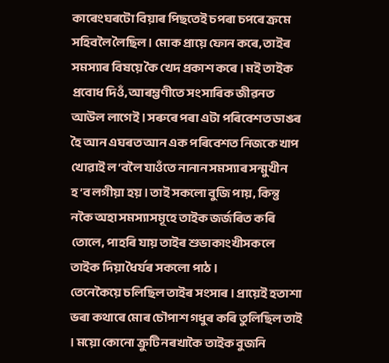কাৰেংঘৰটো বিয়াৰ পিছতেই চপৰা চপৰে ক্ৰমে সহিবলৈ লৈছিল । মোক প্ৰায়ে ফোন কৰে, তাইৰ সমস্যাৰ বিষয়ে কৈ খেদ প্ৰকাশ কৰে । মই তাইক প্ৰবোধ দিওঁ, আৰম্ভণীতে সংসাৰিক জীৱনত আউল লাগেই । সৰুৰে পৰা এটা পৰিবেশত ডাঙৰ হৈ আন এঘৰত আন এক পৰিবেশত নিজকে খাপ খোৱাই ল’বলৈ যাওঁতে নানান সমস্যাৰ সন্মুখীন হ’ব লগীয়া হয় । তাই সকলো বুজি পায়, কিন্তু নকৈ অহা সমস্যাসমূহে তাইক জৰ্জৰিত কৰি তোলে, পাহৰি যায় তাইৰ শুভাকাংখীসকলে তাইক দিয়া ধৈৰ্যৰ সকলো পাঠ ।
তেনেকৈয়ে চলিছিল তাইৰ সংসাৰ । প্ৰায়েই হতাশা ভৰা কথাৰে মোৰ চৌপাশ গধুৰ কৰি তুলিছিল তাই । ময়ো কোনো ক্ৰুটি নৰখাকৈ তাইক বুজনি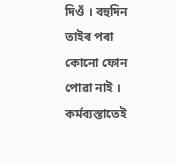দিওঁ । বহুদিন তাইৰ পৰা কোনো ফোন পোৱা নাই । কৰ্মব্যস্তাতেই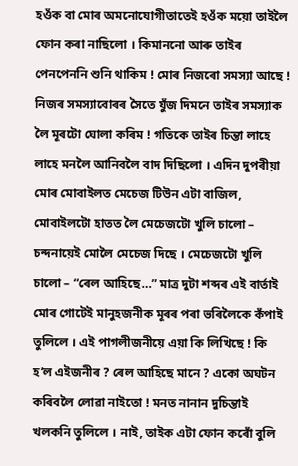হওঁক বা মোৰ অমনোযোগীতাতেই হওঁক ময়ো তাইলৈ ফোন কৰা নাছিলো । কিমাননো আৰু তাইৰ পেনপেননি শুনি থাকিম ! মোৰ নিজৰো সমস্যা আছে ! নিজৰ সমস্যাবোৰৰ সৈতে যুঁজ দিমনে তাইৰ সমস্যাক লৈ মূৰটো ঘোলা কৰিম ! গতিকে তাইৰ চিন্তা লাহে লাহে মনলৈ আনিবলৈ বাদ দিছিলো । এদিন দুপৰীয়া মোৰ মোবাইলত মেচেজ টিউন এটা বাজিল, মোবাইলটো হাতত লৈ মেচেজটো খুলি চালো – চন্দনায়েই মোলৈ মেচেজ দিছে । মেচেজটো খুলি চালো – “ৰেল আহিছে…” মাত্ৰ দুটা শব্দৰ এই বাৰ্তাই মোৰ গোটেই মানুহজনীক মূৰৰ পৰা ভৰিলৈকে কঁপাই তুলিলে । এই পাগলীজনীয়ে এয়া কি লিখিছে ! কি হ’ল এইজনীৰ ? ৰেল আহিছে মানে ? একো অঘটন কৰিবলৈ লোৱা নাইতো ! মনত নানান দুচিন্তাই খলকনি তুলিলে । নাই, তাইক এটা ফোন কৰোঁ বুলি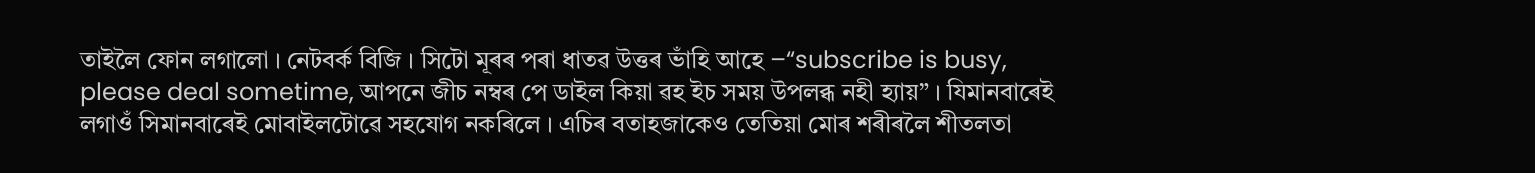তাইলৈ ফোন লগালো । নেটবৰ্ক বিজি । সিটো মূৰৰ পৰা ধাতৱ উত্তৰ ভাঁহি আহে –“subscribe is busy, please deal sometime, আপনে জীচ নম্বৰ পে ডাইল কিয়া ৱহ ইচ সময় উপলব্ধ নহী হ্যায়” । যিমানবাৰেই লগাওঁ সিমানবাৰেই মোবাইলটোৱে সহযোগ নকৰিলে । এচিৰ বতাহজাকেও তেতিয়া মোৰ শৰীৰলৈ শীতলতা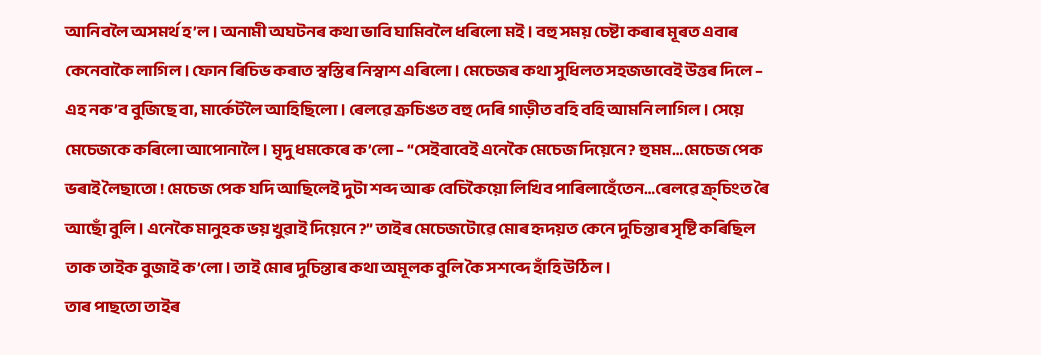আনিবলৈ অসমৰ্থ হ’ল । অনামী অঘটনৰ কথা ভাবি ঘামিবলৈ ধৰিলো মই । বহু সময় চেষ্টা কৰাৰ মূৰত এবাৰ কেনেবাকৈ লাগিল । ফোন ৰিচিভ কৰাত স্বস্তিৰ নিস্বাশ এৰিলো । মেচেজৰ কথা সুধিলত সহজভাবেই উত্তৰ দিলে – এহ নক’ব বুজিছে বা, মাৰ্কেটলৈ আহিছিলো । ৰেলৱে ক্ৰচিঙত বহু দেৰি গাড়ীত বহি বহি আমনি লাগিল । সেয়ে মেচেজকে কৰিলো আপোনালৈ । মৃদু ধমকেৰে ক’লো – “সেইবাবেই এনেকৈ মেচেজ দিয়েনে ? হুমম…মেচেজ পেক ভৰাই লৈছাতো ! মেচেজ পেক যদি আছিলেই দুটা শব্দ আৰু বেচিকৈয়ো লিখিব পাৰিলাহেঁতেন…ৰেলৱে ক্ৰ্চিংত ৰৈ আছোঁ বুলি । এনেকৈ মানুহক ভয় খুৱাই দিয়েনে ?” তাইৰ মেচেজটোৱে মোৰ হৃদয়ত কেনে দুচিন্তাৰ সৃষ্টি কৰিছিল তাক তাইক বুজাই ক’লো । তাই মোৰ দুচিন্তাৰ কথা অমূলক বুলি কৈ সশব্দে হাঁহি উঠিল ।
তাৰ পাছতো তাইৰ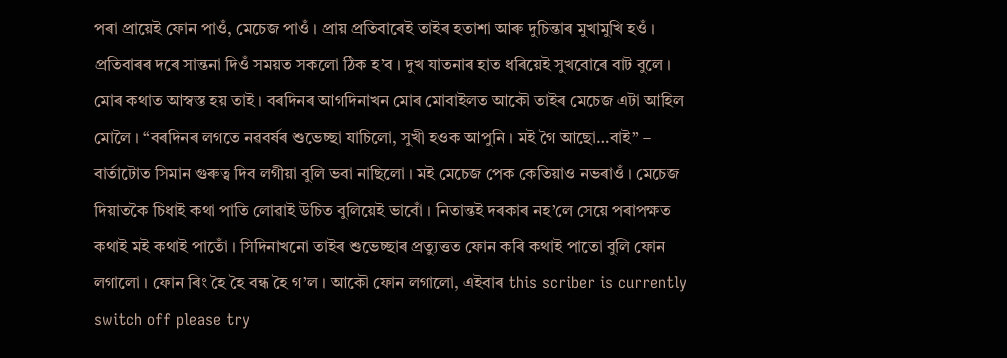পৰা প্ৰায়েই ফোন পাওঁ, মেচেজ পাওঁ । প্ৰায় প্ৰতিবাৰেই তাইৰ হতাশা আৰু দুচিন্তাৰ মুখামুখি হওঁ । প্ৰতিবাৰৰ দৰে সান্তনা দিওঁ সময়ত সকলো ঠিক হ’ব । দুখ যাতনাৰ হাত ধৰিয়েই সুখবোৰে বাট বুলে । মোৰ কথাত আস্বস্ত হয় তাই । বৰদিনৰ আগদিনাখন মোৰ মোবাইলত আকৌ তাইৰ মেচেজ এটা আহিল মোলৈ । “বৰদিনৰ লগতে নৱবৰ্ষৰ শুভেচ্ছা যাচিলো, সুখী হওক আপুনি । মই গৈ আছো…বাই” – বাৰ্তাটোত সিমান গুৰুত্ব দিব লগীয়া বুলি ভবা নাছিলো । মই মেচেজ পেক কেতিয়াও নভৰাওঁ । মেচেজ দিয়াতকৈ চিধাই কথা পাতি লোৱাই উচিত বুলিয়েই ভাবোঁ । নিতান্তই দৰকাৰ নহ’লে সেয়ে পৰাপক্ষত কথাই মই কথাই পাতোঁ । সিদিনাখনো তাইৰ শুভেচ্ছাৰ প্ৰত্যুত্তত ফোন কৰি কথাই পাতো বুলি ফোন লগালো । ফোন ৰিং হৈ হৈ বন্ধ হৈ গ’ল । আকৌ ফোন লগালো, এইবাৰ this scriber is currently switch off please try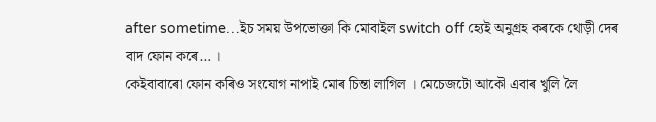after sometime…ইচ সময় উপভোক্তা কি মোবাইল switch off হ্যেই অনুগ্ৰহ কৰকে থোড়ী দেৰ বাদ ফোন কৰে… ।
কেইবাবাৰো ফোন কৰিও সংযোগ নাপাই মোৰ চিন্তা লাগিল । মেচেজটো আকৌ এবাৰ খুলি লৈ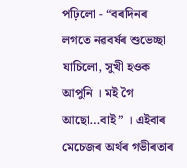পঢ়িলো - “বৰদিনৰ লগতে নৱবৰ্ষৰ শুভেচ্ছা যাচিলো, সুখী হওক আপুনি । মই গৈ আছো…বাই” । এইবাৰ মেচেজৰ অৰ্থৰ গভীৰতাৰ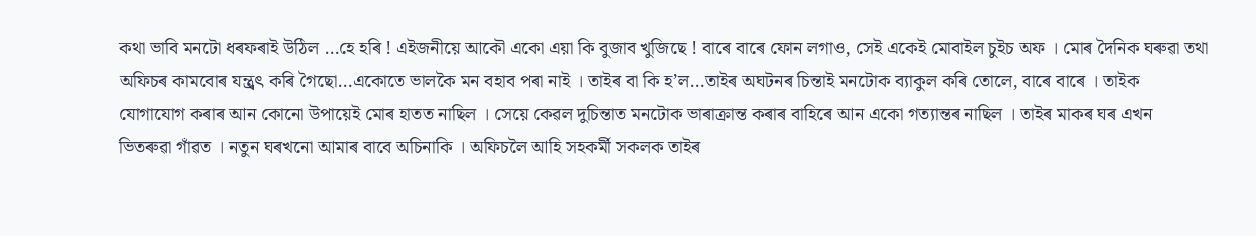কথা ভাবি মনটো ধৰফৰাই উঠিল …হে হৰি ! এইজনীয়ে আকৌ একো এয়া কি বুজাব খুজিছে ! বাৰে বাৰে ফোন লগাও, সেই একেই মোবাইল চুইচ অফ । মোৰ দৈনিক ঘৰুৱা তথা অফিচৰ কামবোৰ যন্ত্ৰ্ৱৎ কৰি গৈছো…একোতে ভালকৈ মন বহাব পৰা নাই । তাইৰ বা কি হ’ল…তাইৰ অঘটনৰ চিন্তাই মনটোক ব্যাকুল কৰি তোলে, বাৰে বাৰে । তাইক যোগাযোগ কৰাৰ আন কোনো উপায়েই মোৰ হাতত নাছিল । সেয়ে কেৱল দুচিন্তাত মনটোক ভাৰাক্ৰান্ত কৰাৰ বাহিৰে আন একো গত্যান্তৰ নাছিল । তাইৰ মাকৰ ঘৰ এখন ভিতৰুৱা গাঁৱত । নতুন ঘৰখনো আমাৰ বাবে অচিনাকি । অফিচলৈ আহি সহকৰ্মী সকলক তাইৰ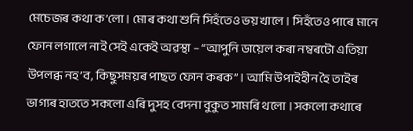মেচেজৰ কথা ক’লো । মোৰ কথা শুনি সিহঁতেও ভয় খালে । সিহঁতেও পাৰে মানে ফোন লগালে নাই সেই একেই অৱস্থা – “আপুনি ডায়েল কৰা নম্বৰটো এতিয়া উপলব্ধ নহ’ব, কিছুসময়ৰ পাছত ফোন কৰক” । আমি উপাইহীন হৈ তাইৰ ভাগ্যৰ হাততে সকলো এৰি দুসহ বেদনা বুকুত সামৰি থলো । সকলো কথাৰে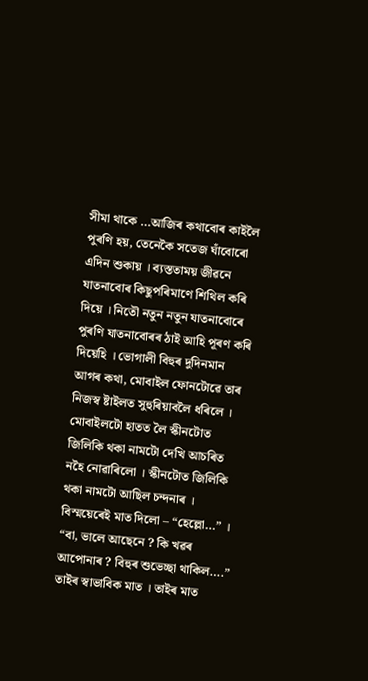সীমা থাকে …আজিৰ কথাবোৰ কাইলৈ পুৰণি হয়, তেনেকৈ সতেজ ঘাঁবোৰো এদিন শুকায় । ব্যস্ততাময় জীৱনে যাতনাবোৰ কিছুপৰিমাণে শিথিল কৰি দিয়ে । নিতৌ নতুন নতুন যাতনাবোৰে পুৰণি যাতনাবোৰৰ ঠাই আহি পূৰণ কৰি দিয়েহি । ভোগালী বিহুৰ দুদিনমান আগৰ কথা, মোবাইল ফোনটোৱে তাৰ নিজস্ব ষ্টাইলত সুহুৰিয়াবলৈ ধৰিলে । মোবাইলটো হাতত লৈ স্কীনটোত জিলিকি থকা নামটো দেখি আচৰিত নহৈ নোৱাৰিলো । স্কীনটোত জিলিকি থকা নামটো আছিল চন্দনাৰ । বিস্ময়েৰেই মাত দিলো – “হেল্লো…” । “বা, ভালে আছেনে ? কি খৱৰ আপোনাৰ ? বিহুৰ শুভেচ্ছা থাকিল….” তাইৰ স্বাভাবিক মাত । তাইৰ মাত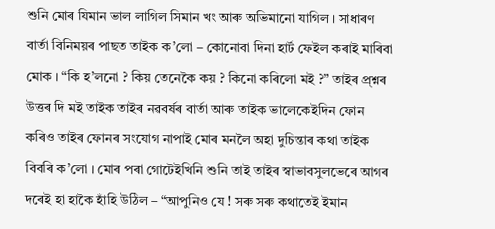শুনি মোৰ যিমান ভাল লাগিল সিমান খং আৰু অভিমানো যাগিল । সাধাৰণ বাৰ্তা বিনিময়ৰ পাছত তাইক ক’লো – কোনোবা দিনা হাৰ্ট ফেইল কৰাই মাৰিবা মোক । “কি হ’লনো ? কিয় তেনেকৈ কয় ? কিনো কৰিলো মই ?” তাইৰ প্ৰ্শ্নৰ উত্তৰ দি মই তাইক তাইৰ নৱবৰ্ষৰ বাৰ্তা আৰু তাইক ভালেকেইদিন ফোন কৰিও তাইৰ ফোনৰ সংযোগ নাপাই মোৰ মনলৈ অহা দুচিন্তাৰ কথা তাইক বিবৰি ক’লো । মোৰ পৰা গোটেইখিনি শুনি তাই তাইৰ স্বাভাবসুলভেৰে আগৰ দৰেই হা হাকৈ হাঁহি উঠিল – “আপুনিও যে ! সৰু সৰু কথাতেই ইমান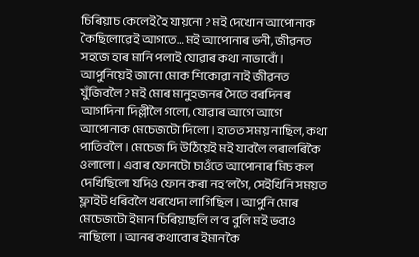চিৰিয়াচ কেলেই হৈ যায়নো ? মই দেখোন আপোনাক কৈছিলোৱেই আগতে… মই আপোনাৰ ভনী, জীৱনত সহজে হাৰ মানি পলাই যোৱাৰ কথা নাভাবোঁ । আপুনিয়েই জানো মোক শিকোৱা নাই জীৱনত যুঁজিবলৈ ? মই মোৰ মানুহজনৰ সৈতে বৰদিনৰ আগদিনা দিল্লীলৈ গলো, যোৱাৰ আগে আগে আপোনাক মেচেজটো দিলো । হাতত সময় নাছিল, কথা পাতিবলৈ । মেচেজ দি উঠিয়েই মই যাবলৈ লৰালৰিকৈ ওলালো । এবাৰ ফোনটো চাওঁতে আপোনাৰ মিচ কল দেখিছিলো যদিও ফোন কৰা নহ’লগৈ, সেইখিনি সময়ত ফ্লাইট ধৰিবলৈ খৰখেদা লাগিছিল । আপুনি মোৰ মেচেজটো ইমান চিৰিয়াছলি ল’ব বুলি মই ভবাও নাছিলো । আনৰ কথাবোৰ ইমানকৈ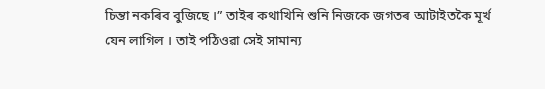চিন্তা নকৰিব বুজিছে ।” তাইৰ কথাখিনি শুনি নিজকে জগতৰ আটাইতকৈ মূৰ্খ যেন লাগিল । তাই পঠিওৱা সেই সামান্য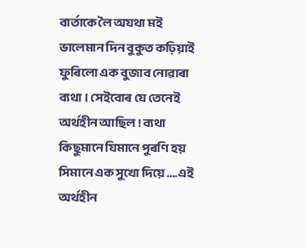বাৰ্তাকে লৈ অযথা মই ভালেমান দিন বুকুত কঢ়িয়াই ফুৰিলো এক বুজাব নোৱাৰা ব্যথা । সেইবোৰ যে তেনেই অৰ্থহীন আছিল ! ব্যথা কিছুমানে যিমানে পুৰণি হয় সিমানে এক সুখো দিয়ে ….এই অৰ্থহীন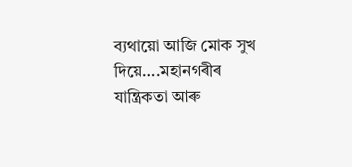ব্যথায়ো আজি মোক সুখ দিয়ে….মহানগৰীৰ যান্ত্ৰিকতা আৰু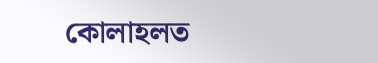কোলাহলত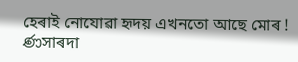হেৰাই নোযোৱা হৃদয় এখনতো আছে মোৰ !
ණসাৰদা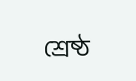শ্ৰেষ্ঠ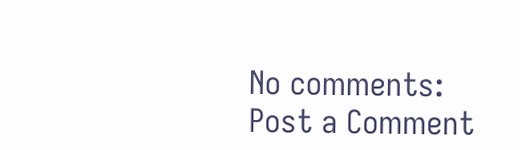No comments:
Post a Comment